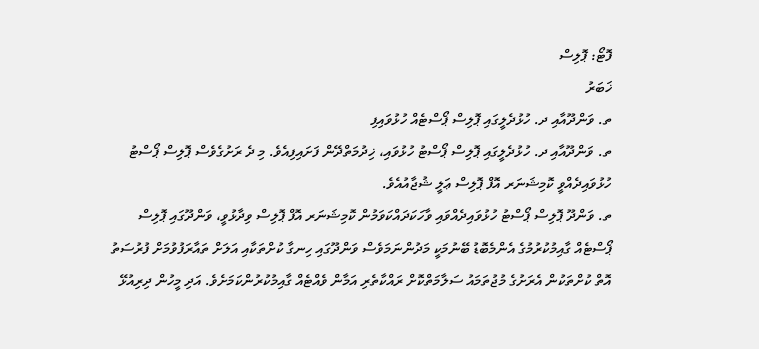ފޮޓޯ: ޕޮލިސް
ޚަބަރު
ތ. ވަންދޫއާއި ދ. ހުޅުދެލީގައި ޕޮލިސް ޕޯސްޓެއް ހުޅުވައިފި
ތ. ވަންދޫއާއި ދ. ހުޅުދެލީގައި ޕޮލިސް ޕޯސްޓު ހުޅުވައި، ޚިދުމަތްދޭން ފަށައިފިއެވެ. މި ދެ ރަށުގެވެސް ޕޮލިސް ޕޯސްޓު ހުޅުވައިދެއްވީ ކޮމިޝަނަރ އޮފް ޕޮލިސް ޢަލީ ޝުޖާއުއެވެ.
ތ. ވަންދޫ ޕޮލިސް ޕޯސްޓު ހުޅުވައިދެއްވައި ވާހަކަދައްކަވަމުން ކޮމިޝަނަރ އޮފް ޕޮލިސް ވިދާޅުވީ، ވަންދޫގައި ޕޮލިސް ޕޯސްޓެއް ގާއިމުކުރުމުގެ އެންމެބޮޑު ބޭނުމަކީ މަދުންނަމަވެސް ވަންދޫގައި ހިނގާ ކުށްތަކާއި އަލަށް ތައާރަފުވުމަށް ފުރުސަތު އޮތް ކުށްތަކުން އެރަށުގެ މުޖުތަމައު ސަލާމަތްކޮށް ރައްކާތެރި އަމާން ވެއްޓެއް ގާއިމުކުރުންކަމަށެވެ. އަދި މީހުން ދިރިއުޅޭ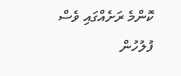ކޮންމެ ރަށެއްގައި ވެސް ފުލުހުން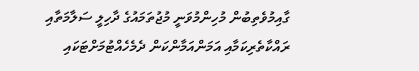ގާއިމުވެތިބުން މުހިންމުވަނީ މުޖުތަމައުގެ ދާހިލީ ސަލާމަތާއި ރައްކާތެރިކަމާއި އަމަންއަމާންކަން ދެމެހެއްޓުމަށްޓަކައި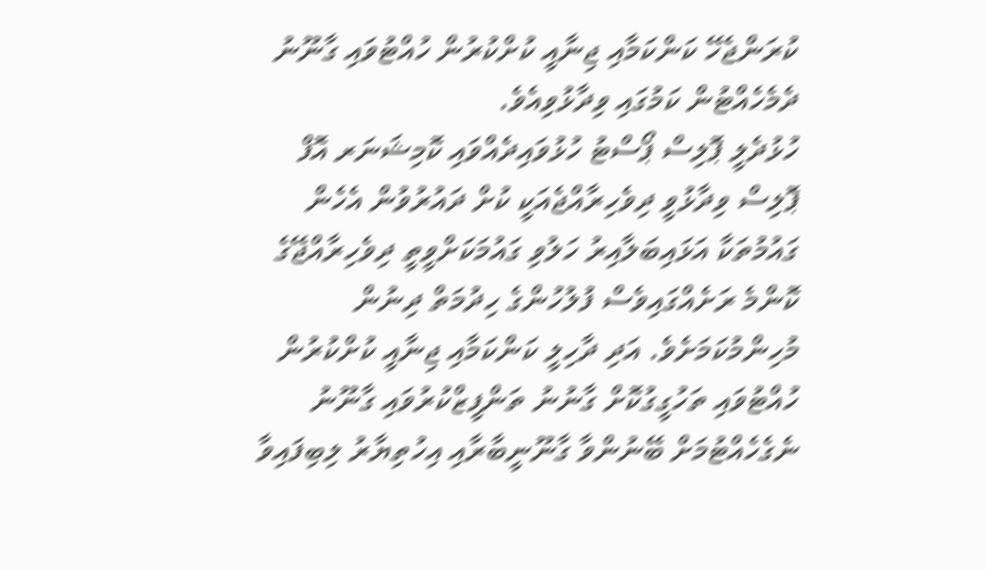ކުރަންޖެހޭ ކަންކަމާއި ޖިނާއީ ކުށްކުރުން ހުއްޓުވައި ގާނޫނު ދެމެހެއްޓުން ކަމުގައި ވިދާޅުވިއެވެ.
ހުޅުދެލީ ޕޮލިސް ޕޯސްޓު ހުޅުވައިދެއްވައި ކޮމިޝަނަރ އޮފް ޕޮލިސް ވިދާޅުވީ ދިވެހިރާއްޖެއަކީ ކުށް ދައުރުވުން އެހެން ގައުމުތަކާ އަޅައިބަލާއިރު ހަލުވި ގައުމަކަށްވީތީ ދިވެހިރާއްޖޭގެ ކޮންމެ ރަށެއްގައިވެސް ފުލުހުންގެ ހިދުމަތް ދިނުން މުހިންމުކަމަށެވެ. އަދި ދާހިލީ ކަންކަމާއި ޖިނާއީ ކުށްކުރުން ހުއްޓުވައި ތަހުގީގުކޮށް ގާނުނު ތަންފީޒްކުރުވައި ގާނޫނު ނެގެހެއްޓުމަށް ބޭނުންވާ ގާނޫނީބާރާއި އިހުތިޔާރު ލިބިފައިވާ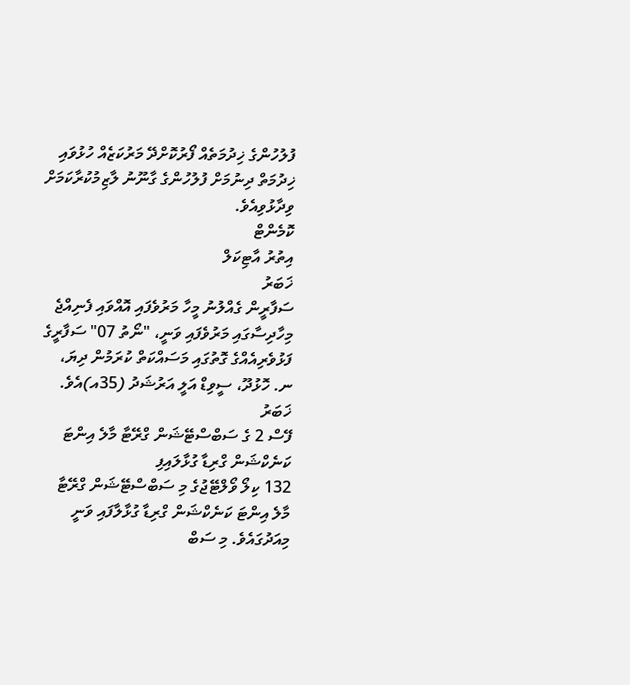ފުލުހުންގެ ޚިދުމަތެއް ފޯރުކޮށްދޭ މަރުކަޒެއް ހުޅުވައި ޚިދުމަތް ދިނުމަށް ފުލުހުންގެ ގާނޫނު ލާޒިމުކުރާކަމަށް ވިދާޅުވިއެވެ.
ކޮމެންޓް
އިތުރު އާޓިކަލް
ޚަބަރު
ސަފާރީން ގެއްލުނު މީހާ މަރުވެފައި އޮއްވައި ފެނިއްޖެ
މިހާދިސާގައި މަރުވެފައި ވަނީ، "ނޯތު 07" ސަފާރީގެ ފަޅުވެރިއެއްގެ ގޮތުގައި މަސައްކަތް ކުރަމުން ދިޔަ، ނ. ހޮޅުދޫ، ސީވިޑް އަލީ އަރުޝަދު (35އ)އެވެ.
ޚަބަރު
ފޭސް 2 ގެ ސަބްސްޓޭޝަން ގްރޭޓާ މާލެ އިންޓަ ކަނެކްޝަން ގްރިޑާ ގުޅާލައިފި
132 ކިލޯ ވޯލްޓޭޖުގެ މި ސަބްސްޓޭޝަން ގްރޭޓާ މާލެ އިންޓަ ކަނެކްޝަން ގްރިޑާ ގުޅާލާފައި ވަނީ މިއަދުގައެވެ. މި ސަބް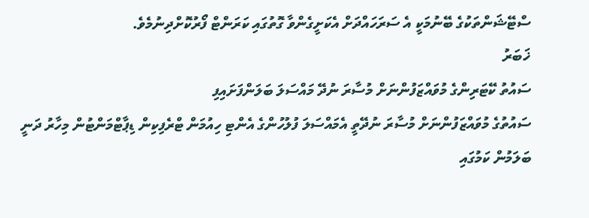ސްޓޭޝަންތަކުގެ ބޭނުމަކީ އެ ސަރަހައްދަށް އެކަށީގެންވާ ގޮތުގައި ކަރަންޓް ފޯރުކޮށްދިނުމެވެ.
ޚަބަރު
ސައުތު ކޭޓަރިންގެ މުވައްޒަފުންނަށް މުސާރަ ނުދޭ މައްސަލަ ބަލަންފަށައިފި
ސައުތުގެ މުވައްޒަފުންނަށް މުސާރަ ނުދޭތީ އެމައްސަލަ ފުލުހުންގެ އެންޓި ހިއުމަން ޓްރެފިކިން ޑިޕާޓްމަންޓުން މިހާރު ދަނީ ބަލަމުން ކަމުގައި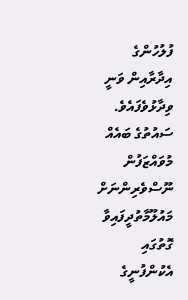ފުލުހުންގެ އިދާރާއިން ވަނީ ވިދާޅުވެފައެވެ. ސައުތުގެ ބައެއް މުވައްޒަފުން ނޫސްވެރިންނަށް މައުލޫމާތުދީފައިވާ ގޮތުގައި އެކުންފުނީގެ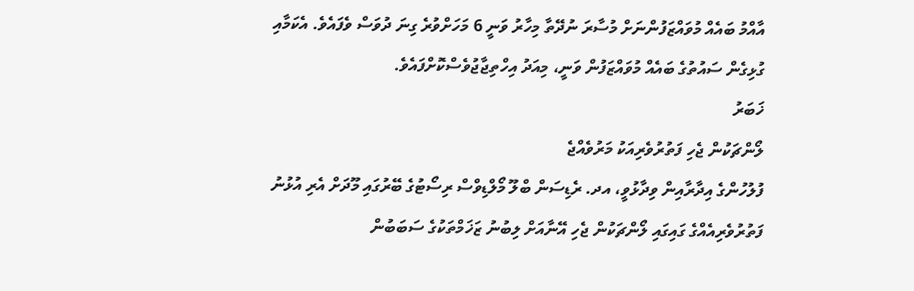އާއްމު ބައެއް މުވައްޒަފުންނަށް މުސާރަ ނުދޭތާ މިހާރު ވަނީ 6 މަހަށްވުރެ ގިނަ ދުވަސް ވެފައެވެ. އެކަމާއި ގުޅިގެން ސައުތުގެ ބައެއް މުވައްޒަފުން ވަނީ، މިއަދު އިހްތިޖާޖުވެސްކޮށްފައެވެ.
ޚަބަރު
ލޯންޗަކުން ޖެހި ފަތުރުވެރިއަކު މަރުވެއްޖެ
ފުލުހުންގެ އިދާރާއިން ވިދާޅުވީ، އދ. ރެޑިސަން ބްލޫ މޯލްޑިވްސް ރިސޯޓުގެ ބޭރުގައި މޫދަށް އެރި އުޅުނު ފަތުރުވެރިއެއްގެ ގައިގައި ލޯންޗަކުން ޖެހި އޭނާއަށް ލިބުނު ޒަޚަމްތަކުގެ ސަބަބުން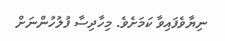ނިޔާވެފައިވާ ކަމަށެވެ. މިހާދިސާ ފުލުހުންނަށް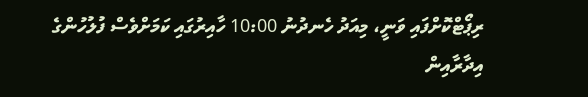ރިޕޯޓްކޮށްފައި ވަނީ، މިއަދު ހެނދުނު 10:00 ހާއިރުގައި ކަމަށްވެސް ފުލުހުންގެ އިދާރާއިން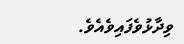ވިދާޅުވެފައިވެއެވެ.